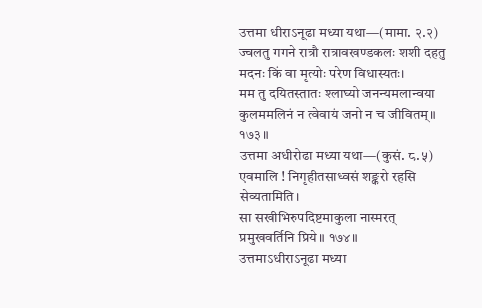उत्तमा धीराऽनूढा मध्या यथा—(मामा. २.२)
ज्वलतु गगने रात्रौ रात्रावखण्डकलः शशी दहतु मदनः किं वा मृत्योः परेण विधास्यतः।
मम तु दयितस्तातः श्लाघ्यो जनन्यमलान्वया कुलममलिनं न त्वेवायं जनो न च जीवितम्॥ १७३॥
उत्तमा अधीरोढा मध्या यथा—(कुसं. ८.५)
एवमालि ! निगृहीतसाध्वसं शङ्करो रहसि सेव्यतामिति।
सा सखीभिरुपदिष्टमाकुला नास्मरत् प्रमुखवर्तिनि प्रिये॥ १७४॥
उत्तमाऽधीराऽनूढा मध्या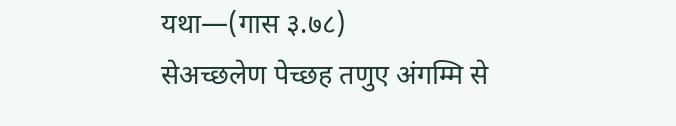यथा—(गास ३.७८)
सेअच्छलेण पेच्छह तणुए अंगम्मि से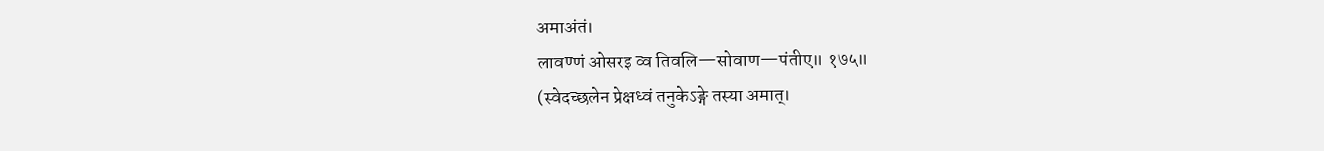अमाअंतं।
लावण्णं ओसरइ व्व तिवलि—सोवाण—पंतीए॥ १७५॥
(स्वेदच्छलेन प्रेक्षध्वं तनुकेऽङ्गे तस्या अमात्।